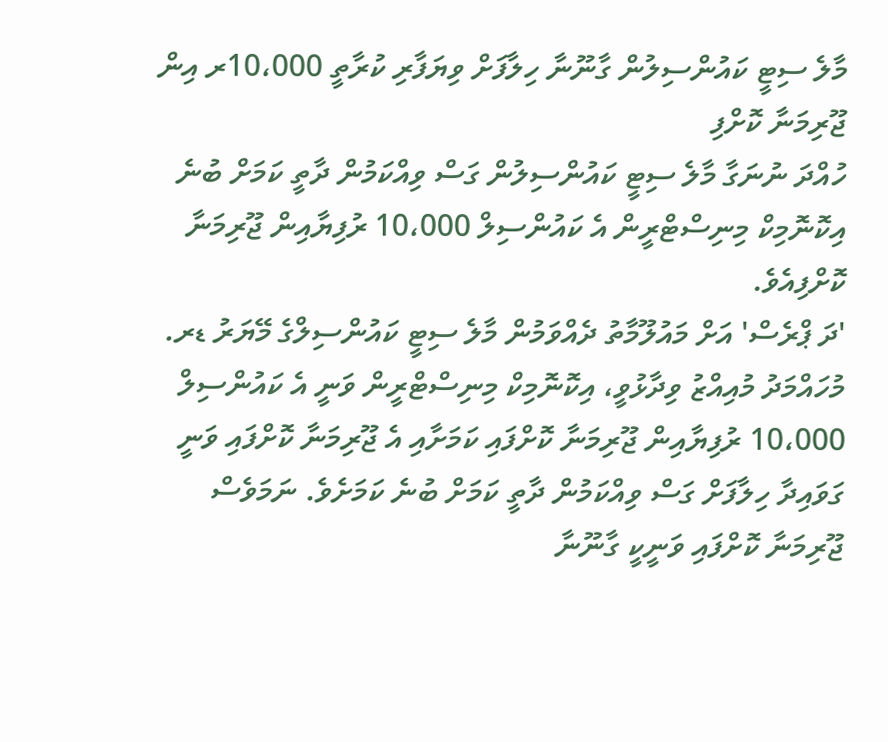މާލެ ސިޓީ ކައުންސިލުން ގާނޫނާ ހިލާފަށް ވިޔަފާރި ކުރާތީ 10،000ރ އިން ޖޫރިމަނާ ކޮށްފި
ހުއްދަ ނުނަގާ މާލެ ސިޓީ ކައުންސިލުން ގަސް ވިއްކަމުން ދާތީ ކަމަށް ބުނެ އިކޮނޮމިކް މިނިސްޓްރީން އެ ކައުންސިލް 10،000 ރުފިޔާއިން ޖޫރިމަނާ ކޮށްފިއެވެ.
'ދަ ޕްރެސް' އަށް މައުލޫމާތު ދެއްވަމުން މާލެ ސިޓީ ކައުންސިލްގެ މޭޔަރު ޑރ. މުހައްމަދު މުއިއްޒު ވިދާޅުވީ، އިކޮނޮމިކް މިނިސްޓްރީން ވަނީ އެ ކައުންސިލް 10،000 ރުފިޔާއިން ޖޫރިމަނާ ކޮށްފައި ކަމަށާއި އެ ޖޫރިމަނާ ކޮށްފައި ވަނީ ގަވައިދާ ހިލާފަށް ގަސް ވިއްކަމުން ދާތީ ކަމަށް ބުނެ ކަމަށެވެ. ނަމަވެސް ޖޫރިމަނާ ކޮށްފައި ވަނީކީ ގާނޫނާ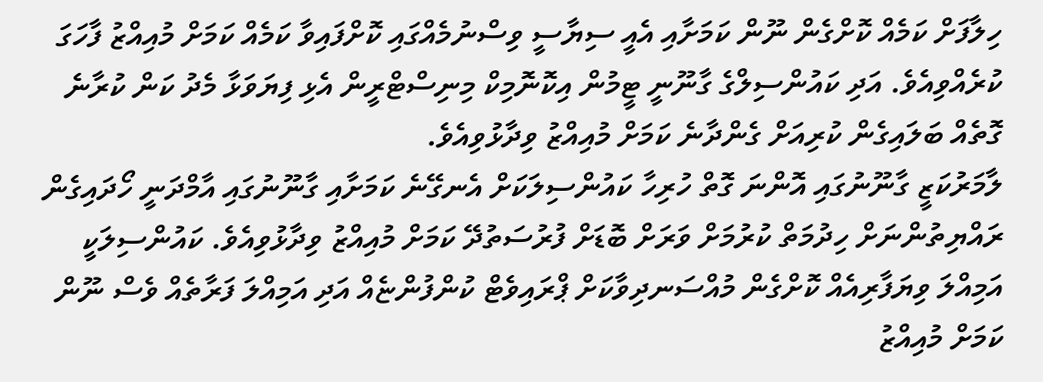ހިލާފަށް ކަމެއް ކޮށްގެން ނޫން ކަމަށާއި އެއީ ސިޔާސީ ވިސްނުމެއްގައި ކޮށްފައިވާ ކަމެއް ކަމަށް މުއިއްޒު ފާހަގަ ކުރެއްވިއެވެ. އަދި ކައުންސިލްގެ ގާނޫނީ ޓީމުން އިކޮނޮމިކް މިނިސްޓްރީން އެޅި ފިޔަވަޅާ މެދު ކަން ކުރާނެ ގޮތެއް ބަލައިގެން ކުރިއަށް ގެންދާނެ ކަމަށް މުއިއްޒު ވިދާޅުވިއެވެ.
ލާމަރުކަޒީ ގާނޫނުގައި އޮންނަ ގޮތް ހުރިހާ ކައުންސިލަކަށް އެނގޭނެ ކަމަށާއި ގާނޫނުގައި އާމްދަނީ ހޯދައިގެން ރައްޔިތުންނަށް ހިދުމަތް ކުރުމަށް ވަރަށް ބޮޑަށް ފުރުސަތުދޭ ކަމަށް މުއިއްޒު ވިދާޅުވިއެވެ. ކައުންސިލަކީ އަމިއްލަ ވިޔަފާރިއެއް ކޮށްގެން މުއްސަނދިވާކަށް ޕްރައިވެޓް ކުންފުންޏެއް އަދި އަމިއްލަ ފަރާތެއް ވެސް ނޫން ކަމަށް މުއިއްޒު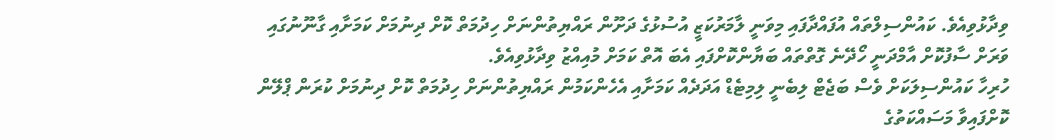ވިދާޅުވިއެވެ. ކައުންސިލްތައް އުފައްދާފައި މިވަނީ ލާމަރުކަޒީ އުސުޅުގެ ދަށޫން ރައްޔިތުންނަށް ހިދުމަތް ކޮށް ދިނުމަށް ކަމަށާއި ގާނޫނުގައި ވަރަށް ސާފުކޮށް އާމްދަނީ ހޯދޭނެ ގޮތްތައް ބަޔާންކޮށްފައި އެބަ އޮތް ކަމަށް މުއިއްޒު ވިދާޅުވިއެވެ.
ހުރިހާ ކައުންސިލަކަށް ވެސް ބަޖެޓް ލިބެނީ ލިމިޓެޑް އަދަދެއް ކަމަށާއި އެހެންކަމުން ރައްޔިތުންނަށް ހިދުމަތް ކޮށް ދިނުމަށް ކުރަން ޕްލޭން ކޮށްފައިވާ މަސައްކަތުގެ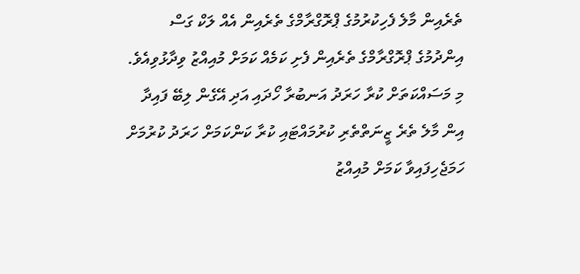ތެރެއިން މާލެ ފެހިކުރުމުގެ ޕްރޮގްރާމްގެ ތެރެއިން އެއް ލަކް ގަސް އިންދުމުގެ ޕްރޮގްރާމްގެ ތެރެއިން ފެށި ކަމެއް ކަމަށް މުއިއްޒު ވިދާޅުވިއެވެ. މި މަސައްކަތަށް ކުރާ ހަރަދު އަނބުރާ ހޯދައި އަދި އޭގެން ލިބޭ ފައިދާ އިން މާލެ ތެރެ ޒީނަތްތެރި ކުރުމައްޓައި ކުރާ ކަންކަމަށް ހަރަދު ކުރުމަށް ހަމަޖެހިފައިވާ ކަމަށް މުއިއްޒު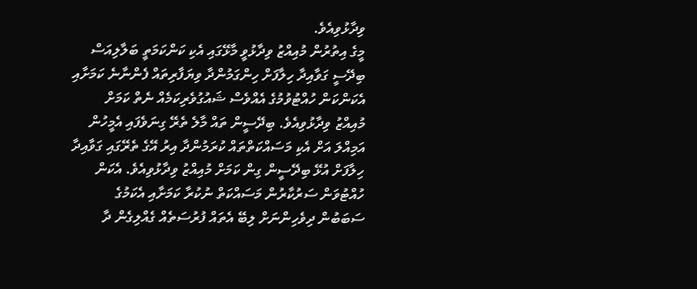ވިދާޅުވިއެވެ.
މީގެ އިތުރުން މުއިއްޒު ވިދާޅުވީ މާޅޭގައި އެކި ކަންކަމަތީ ބަލާލިއަސް ބިދޭސީ ގަވާއިދާ ހިލާފަށް ހިންގަމުންދާ ވިޔަފާރިތައް ފެންނާނެ ކަމަށާއި އެކަންކަން ހުއްޓުވުމުގެ އެއްވެސް ޝައުގުވެރިކަމެއް ނެތް ކަމަށް މުއިއްޒު ވިދާޅުވިއެވެ. ބިދޭސީން ތައް މާލެ ތެރޭ ގިނަވެފައި އެމީހުން އަމިއްލަ އަށް އެކި މަސައްކަތްތައް ކުރަމުންދާ އިރު އޭގެ ތެރޭގައި ގަވާއިދާ ހިލާފަށް އުޅޭ ބިދޭސީން ގިން ކަމަށް މުއިއްޒު ވިދާޅުވިއެވެ. އެކަން ހުއްޓުވަން ސަރުކާރުން މަސައްކަތް ނުކުރާ ކަމަށާއި އެކަމުގެ ސަބަބުން ދިވެހިންނަށް ލިބޭ އެތައް ފުރުސަތެއް ގެއްލިގެން ދާ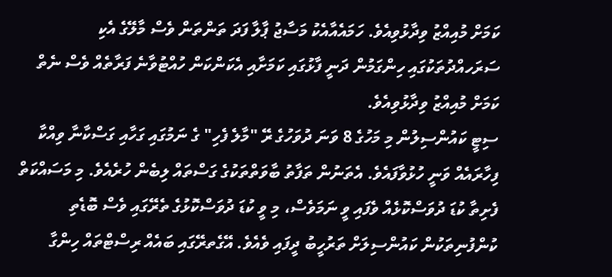ކަމަށް މުއިއްޒު ވިދާޅުވިއެވެ. ހަމައެއާއެކު މަސާޖު ޕާލާ ފަދަ ތަންތަން ވެސް މާލޭގެ އެކި ސަރަހއްދުތަކުގައި ހިންގަމުން ދަނީ ފާޅުގައި ކަމަށާއި އެކަންކަން ހުއްޓުވާނެ ފަރާތެއް ވެސް ނެތް ކަމަށް މުއިއްޒު ވިދާޅުވިއެވެ.
ސިޓީ ކައުންސިލުން މި މަހުގެ 8 ވަނަ ދުވަހުގެ ރޭ "މާލެ ފެހި" ގެ ނަމުގައި ގަހާއި ގަސްކާނާ ވިއްކާ ފިހާރައެއް ވަނީ ހުޅުވާފައެވެ. އެތަނުން ތަފާތު ބާވަތްތަކުގެ ގަސްތައް ލިބެން ހުރެއެވެ. މި މަސައްކަތް ފެށިތާ ކުޑަ ދުވަސްކޮޅެއް ވެފައި ވީ ނަމަވެސް، މި ވީ ކުޑަ ދުވަސްކޮޅުގެ ތެރޭގައި ވެސް ބޮޑެތި ކުންފުނިތަކުން ކައުންސިލަށް ތަރުހީބު ދީފައި ވެއެވެ. އޭގެތރޭގައި ބައެއް ރިސްޓްތައް ހިންގާ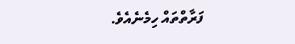ފަރާތްތައް ހިމެނެއެވެ.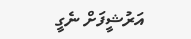އަރުޝީފަށް ނެގީ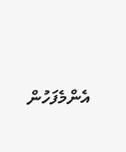އެންމެފަހުން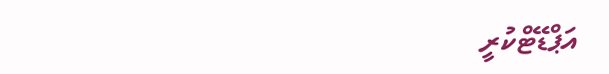އަޕްޑޭޓްކުރީ